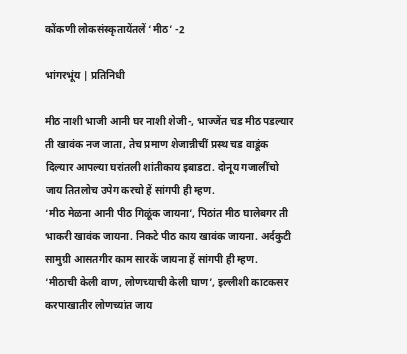कोंकणी लोकसंस्कृतायेंतलें ‘मीठ’ -2

भांगरभूंय | प्रतिनिधी

मीठ नाशी भाजी आनी घर नाशी शेजी-, भाज्जेंत चड मीठ पडल्यार ती खावंक नज जाता, तेच प्रमाण शेजान्नीचीं प्रस्थ चड वाडूंक दिल्यार आपल्या घरांतली शांतीकाय इबाडटा. दोनूय गजालींचो जाय तितलोच उपेग करचो हें सांगपी ही म्हण.
‘मीठ मेळना आनी पीठ गिळूंक जायना’, पिठांत मीठ घालेबगर ती भाकरी खावंक जायना. निकटे पीठ काय खावंक जायना. अर्दकुटी सामुग्री आसतगीर काम सारकें जायना हें सांगपी ही म्हण.
‘मीठाची केली वाण, लोणच्याची केली घाण’, इल्लीशी काटकसर करपाखातीर लोणच्यांत जाय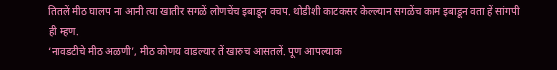तितलें मीठ घालप ना आनी त्या खातीर सगळें लोणचेंच इबाडून वचप. थोडीशी काटकसर केल्ल्यान सगळेंच काम इबाडून वता हें सांगपी ही म्हण.
‘नावडटीचे मीठ अळणी’, मीठ कोणय वाडल्यार तें खारुच आसतलें. पूण आपल्याक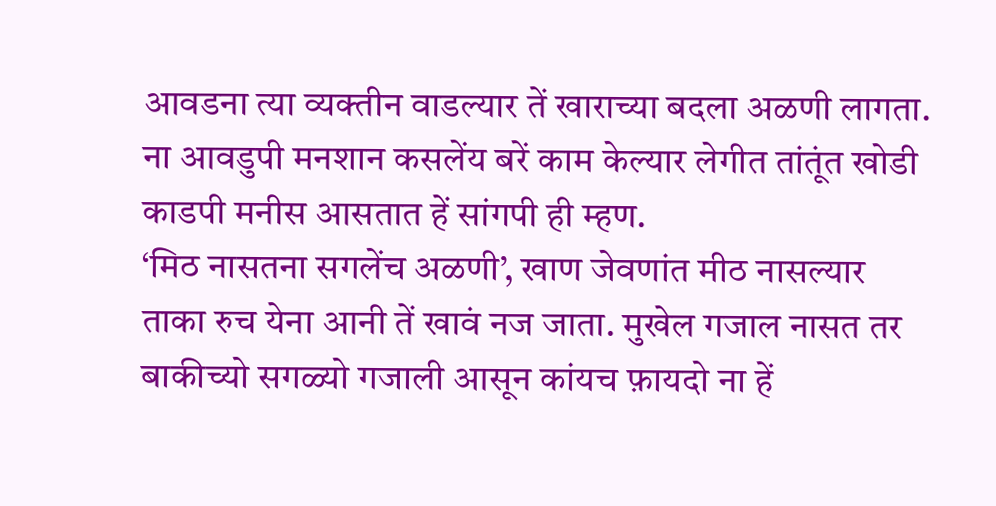आवडना त्या व्यक्तीन वाडल्यार तें खाराच्या बदला अळणी लागता. ना आवडुपी मनशान कसलेंय बरें काम केल्यार लेगीत तांतूंत खोडी काडपी मनीस आसतात हें सांगपी ही म्हण.
‘मिठ नासतना सगलेंच अळणी’, खाण जेवणांत मीठ नासल्यार ताका रुच येना आनी तें खावं नज जाता. मुखेल गजाल नासत तर बाकीच्यो सगळ्यो गजाली आसून कांयच फ़ायदो ना हें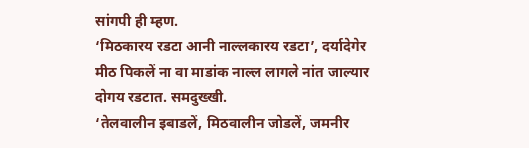सांगपी ही म्हण.
‘मिठकारय रडटा आनी नाल्लकारय रडटा’, दर्यादेगेर मीठ पिकलें ना वा माडांक नाल्ल लागले नांत जाल्यार दोगय रडटात. समदुख्खी.
‘तेलवालीन इबाडलें, मिठवालीन जोडलें, जमनीर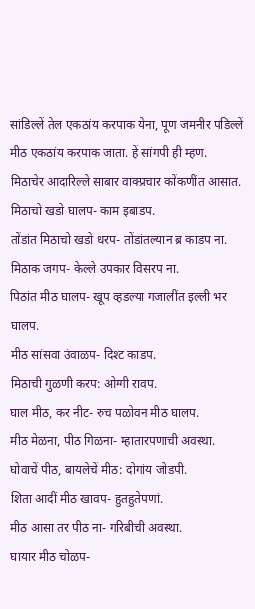सांडिल्लें तेल एकठांय करपाक येना, पूण जमनीर पडिल्लें मीठ एकठांय करपाक जाता. हें सांगपी ही म्हण.
मिठाचेर आदारिल्ले साबार वाक्प्रचार कोंकणींत आसात.
मिठाचो खडो घालप- काम इबाडप.
तोंडांत मिठाचो खडो धरप- तोंडांतल्यान ब्र काडप ना.
मिठाक जगप- केल्ले उपकार विसरप ना.
पिठांत मीठ घालप- खूप व्हडल्या गजालींत इल्ली भर घालप.
मीठ सांसवा उंवाळप- दिश्ट काडप.
मिठाची गुळणी करप: ओग्गी रावप.
घाल मीठ, कर नीट- रुच पळोवन मीठ घालप.
मीठ मेळना, पीठ गिळना- म्हातारपणाची अवस्था.
घोवाचें पीठ, बायलेचें मीठ: दोगांय जोडपी.
शिता आदीं मीठ खावप- हुतहुतेपणां.
मीठ आसा तर पीठ ना- गरिबीची अवस्था.
घायार मीठ चोळप-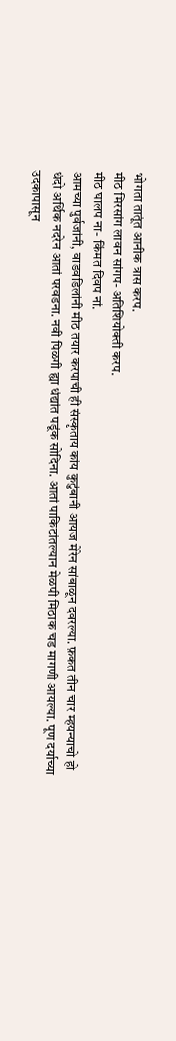भोगता तातूंत आनीक त्रास करप.
मीठ मिरसांग लावन सांगप- अतिशियोक्ती करप.
मीठ घालप ना- किंमत दिवप नां.
आमच्या पुर्वजांनी, वाडवडिलांनी मीठ तयार करपाची ही संस्कृताय कांय कुटुंबानी आयज मेरेन सांबाळून दवरल्या. फ़कत तीन चार म्हयन्याचो हो धंदो अर्थिक नदरेन आतां परवडना. नवी पिळगी ह्या धंद्यांत पडूंक सोदिना. आतां पाकिटांतल्यान मेळपी मिठाक चड मागणी आयल्या. पूण दर्याच्या उदकापासून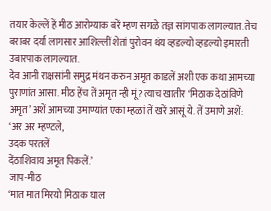तयार केल्लें हें मीठ आरोग्याक बरें म्हण सगळे तज्ञ सांगपाक लागल्यात. तेच बराबर दर्या लागसार आशिल्लीं शेतां पुरोवन थंय व्हडल्यो व्हडल्यो इमारती उबारपाक लागल्यात.
देव आनी राक्षसांनी समुद्र मंथन करुन अमृत काडलें अशी एक कथा आमच्या पुराणांत आसा. मीठ हेंच तें अमृत न्ही मूं? त्याच खातीर ‘मिठाक देठांविणे अमृत’ अशें आमच्या उमाण्यांत एका म्हळां तें खरें आसूं ये. तें उमाणे अशें:
‘अर अर म्हण्टले,
उदक परतलें
देंठाशिवाय अमृत पिकलें.’
जाप-मीठ
‘मात मात मिरयो मिठाक घाल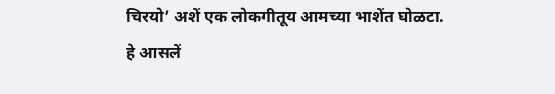चिरयो’ अशें एक लोकगीतूय आमच्या भाशेंत घोळटा.
हे आसलें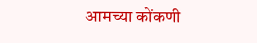आमच्या कोंकणी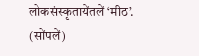लोकसंस्कृतायेंतलें ‘मीठ’.
(सोंपलें)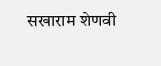सखाराम शेणवी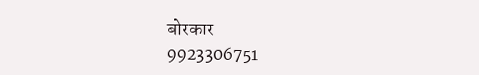बोरकार
9923306751